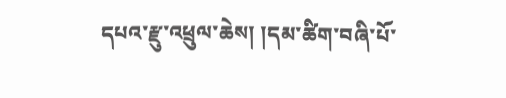དཔའ་རྫུ་འཕྲུལ་ཆེས། །དམ་ཚིག་བཞི་པོ་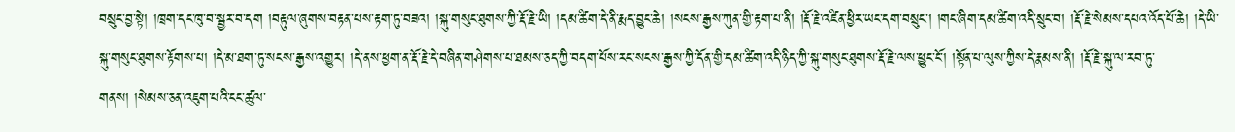བསྲུང་བྱ་སྟེ། །ཁྲག་དང་ཁུ་བ་སྦྱར་བ་དག །བརྟུལ་ཞུགས་བརྟན་པས་རྟག་ཏུ་བཟའ། །སྐུ་གསུང་ཐུགས་ཀྱི་རྡོ་རྗེ་ཡི། །དམ་ཚིག་དེ་ནི་རྨད་བྱུང་ཆེ། །སངས་རྒྱས་ཀུན་གྱི་རྟག་པ་ནི། །རྡོ་རྗེ་འཛིན་ཕྱིར་ཡང་དག་བསྲུང་། །གང་ཞིག་དམ་ཚིག་འདི་སྲུང་བ། །རྡོ་རྗེ་སེམས་དཔའ་འོད་པོ་ཆེ། །དེ་ཡི་སྐུ་གསུང་ཐུགས་རྟོགས་པ། །དེ་མ་ཐག་ཏུ་སངས་རྒྱས་འགྱུར། །དེ་ནས་ཕྱག་ན་རྡོ་རྗེ་དེ་བཞིན་གཤེགས་པ་ཐམས་ཅད་ཀྱི་བདག་པོས་རང་སངས་རྒྱས་ཀྱི་དོན་གྱི་དམ་ཚིག་འདི་ཉིད་ཀྱི་སྐུ་གསུང་ཐུགས་རྡོ་རྗེ་ལས་ཕྱུང་ངོ་། །སྟོན་པ་ལུས་ཀྱིས་དེ་རྣམས་ནི། །རྡོ་རྗེ་སྐུ་ལ་རབ་ཏུ་གནས། །སེམས་ཅན་འཇུག་པའི་ངང་ཚུལ་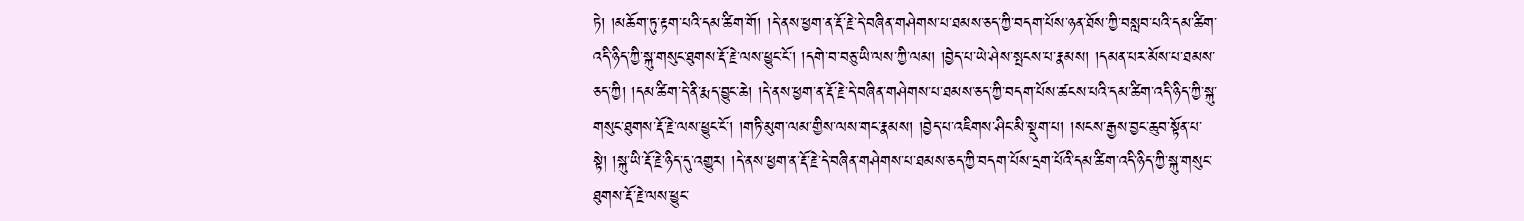ཏེ། །མཆོག་ཏུ་རྟག་པའི་དམ་ཚིག་གོ། །དེ་ནས་ཕྱག་ན་རྡོ་རྗེ་དེ་བཞིན་གཤེགས་པ་ཐམས་ཅད་ཀྱི་བདག་པོས་ཉན་ཐོས་ཀྱི་བསླབ་པའི་དམ་ཚིག་འདི་ཉིད་ཀྱི་སྐུ་གསུང་ཐུགས་རྡོ་རྗེ་ལས་ཕྱུང་ངོ་། །དགེ་བ་བཅུ་ཡི་ལས་ཀྱི་ལམ། །བྱེད་པ་ཡེ་ཤེས་སྤངས་པ་རྣམས། །དམན་པར་མོས་པ་ཐམས་ཅད་ཀྱི། །དམ་ཚིག་དེ་ནི་རྨད་བྱུང་ཆེ། །དེ་ནས་ཕྱག་ན་རྡོ་རྗེ་དེ་བཞིན་གཤེགས་པ་ཐམས་ཅད་ཀྱི་བདག་པོས་ཚངས་པའི་དམ་ཚིག་འདི་ཉིད་ཀྱི་སྐུ་གསུང་ཐུགས་རྡོ་རྗེ་ལས་ཕྱུང་ངོ་། །གཏི་མུག་ལམ་གྱིས་ལས་གང་རྣམས། །བྱེད་པ་འཇིགས་ཤིང་མི་སྡུག་པ། །སངས་རྒྱས་བྱང་ཆུབ་སྟོན་པ་སྟེ། །སྐུ་ཡི་རྡོ་རྗེ་ཉིད་དུ་འགྱུར། །དེ་ནས་ཕྱག་ན་རྡོ་རྗེ་དེ་བཞིན་གཤེགས་པ་ཐམས་ཅད་ཀྱི་བདག་པོས་དྲག་པོའི་དམ་ཚིག་འདི་ཉིད་ཀྱི་སྐུ་གསུང་ཐུགས་རྡོ་རྗེ་ལས་ཕྱུང་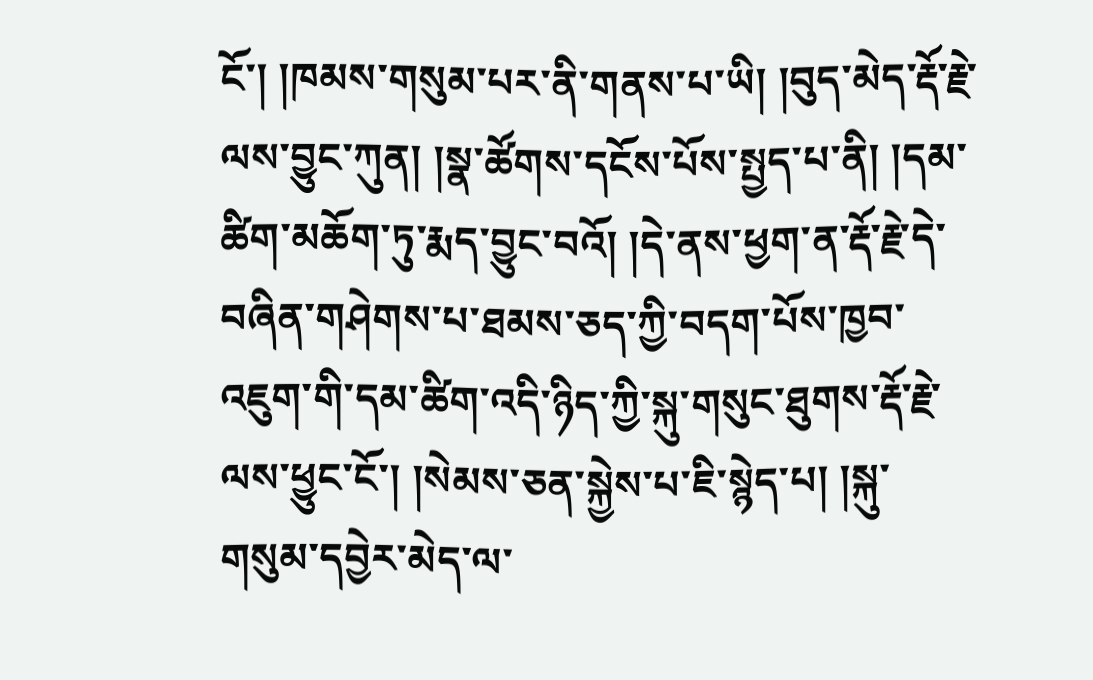ངོ་། །ཁམས་གསུམ་པར་ནི་གནས་པ་ཡི། །བུད་མེད་རྡོ་རྗེ་ལས་བྱུང་ཀུན། །སྣ་ཚོགས་དངོས་པོས་སྤྱད་པ་ནི། །དམ་ཚིག་མཆོག་ཏུ་རྨད་བྱུང་བའོ། །དེ་ནས་ཕྱག་ན་རྡོ་རྗེ་དེ་བཞིན་གཤེགས་པ་ཐམས་ཅད་ཀྱི་བདག་པོས་ཁྱབ་འཇུག་གི་དམ་ཚིག་འདི་ཉིད་ཀྱི་སྐུ་གསུང་ཐུགས་རྡོ་རྗེ་ལས་ཕྱུང་ངོ་། །སེམས་ཅན་སྐྱེས་པ་ཇི་སྙེད་པ། །སྐུ་གསུམ་དབྱེར་མེད་ལ་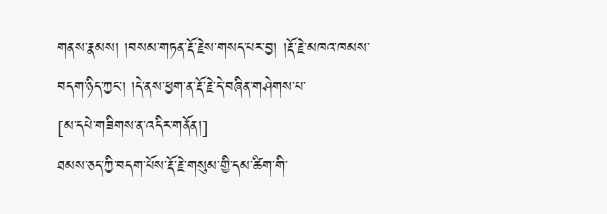གནས་རྣམས། །བསམ་གཏན་རྡོ་རྗེས་གསད་པར་བྱ། །རྡོ་རྗེ་མཁའ་ཁམས་བདག་ཉིད་ཀྱང་། །དེ་ནས་ཕྱག་ན་རྡོ་རྗེ་དེ་བཞིན་གཤེགས་པ་
[མ་དཔེ་གཟིགས་ན་འདིར་གནོན།]
ཐམས་ཅད་ཀྱི་བདག་པོས་རྡོ་རྗེ་གསུམ་གྱི་དམ་ཚིག་གི་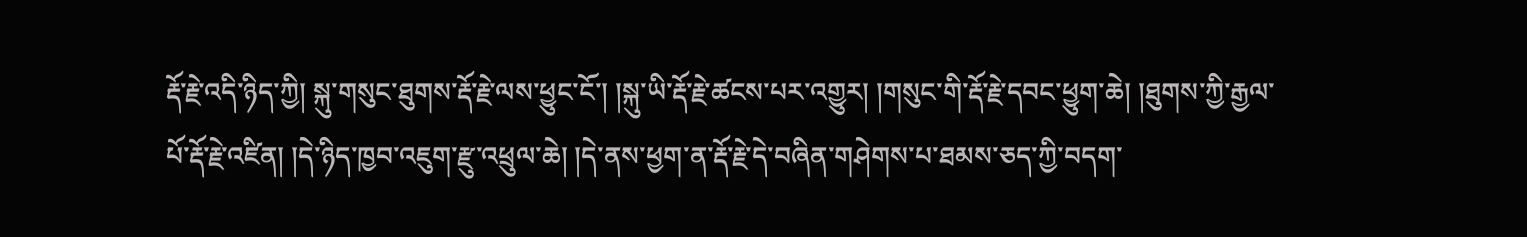རྡོ་རྗེ་འདི་ཉིད་ཀྱི། སྐུ་གསུང་ཐུགས་རྡོ་རྗེ་ལས་ཕྱུང་ངོ་། །སྐུ་ཡི་རྡོ་རྗེ་ཚངས་པར་འགྱུར། །གསུང་གི་རྡོ་རྗེ་དབང་ཕྱུག་ཆེ། །ཐུགས་ཀྱི་རྒྱལ་པོ་རྡོ་རྗེ་འཛིན། །དེ་ཉིད་ཁྱབ་འཇུག་རྫུ་འཕྲུལ་ཆེ། །དེ་ནས་ཕྱག་ན་རྡོ་རྗེ་དེ་བཞིན་གཤེགས་པ་ཐམས་ཅད་ཀྱི་བདག་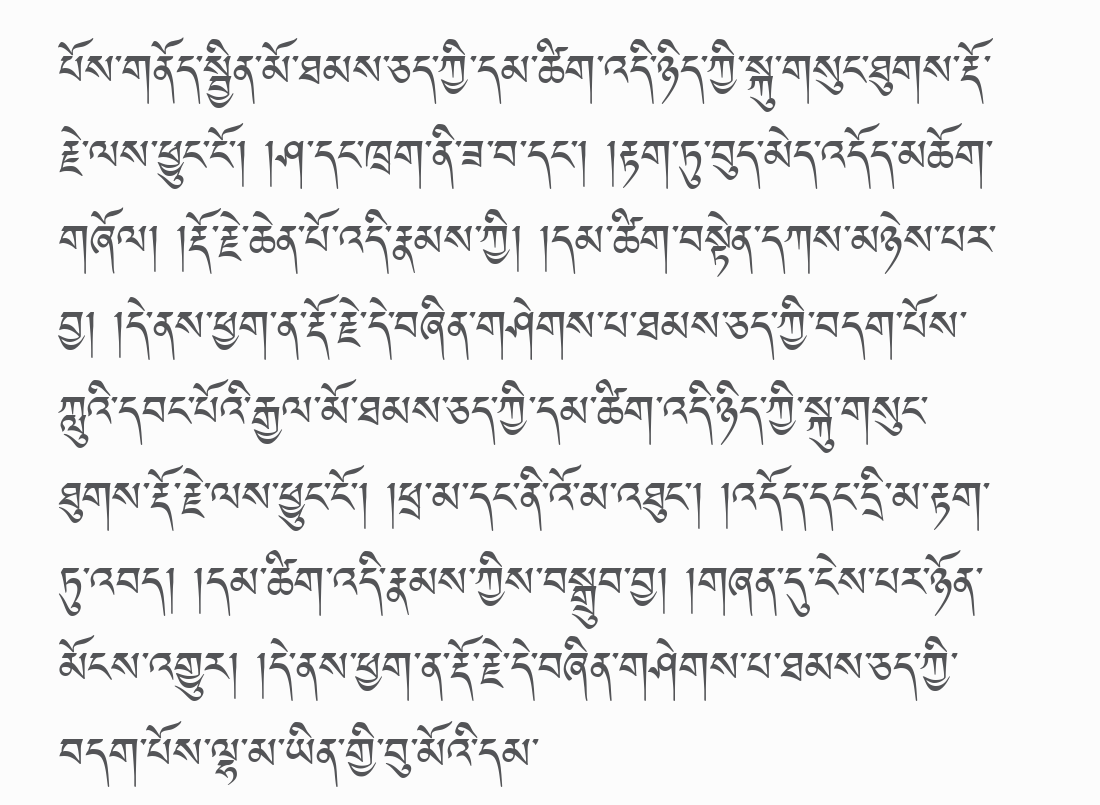པོས་གནོད་སྦྱིན་མོ་ཐམས་ཅད་ཀྱི་དམ་ཚིག་འདི་ཉིད་ཀྱི་སྐུ་གསུང་ཐུགས་རྡོ་རྗེ་ལས་ཕྱུང་ངོ་། །ཤ་དང་ཁྲག་ནི་ཟ་བ་དང་། །རྟག་ཏུ་བུད་མེད་འདོད་མཆོག་གཞོལ། །རྡོ་རྗེ་ཆེན་པོ་འདི་རྣམས་ཀྱི། །དམ་ཚིག་བསྟེན་དཀས་མཉེས་པར་བྱ། །དེ་ནས་ཕྱག་ན་རྡོ་རྗེ་དེ་བཞིན་གཤེགས་པ་ཐམས་ཅད་ཀྱི་བདག་པོས་ཀླུའི་དབང་པོའི་རྒྱལ་མོ་ཐམས་ཅད་ཀྱི་དམ་ཚིག་འདི་ཉིད་ཀྱི་སྐུ་གསུང་ཐུགས་རྡོ་རྗེ་ལས་ཕྱུང་ངོ་། །ཕྲ་མ་དང་ནི་འོ་མ་འཐུང་། །འདོད་དང་དྲི་མ་རྟག་ཏུ་འབད། །དམ་ཚིག་འདི་རྣམས་ཀྱིས་བསྒྲུབ་བྱ། །གཞན་དུ་ངེས་པར་ཉོན་མོངས་འགྱུར། །དེ་ནས་ཕྱག་ན་རྡོ་རྗེ་དེ་བཞིན་གཤེགས་པ་ཐམས་ཅད་ཀྱི་བདག་པོས་ལྷ་མ་ཡིན་གྱི་བུ་མོའི་དམ་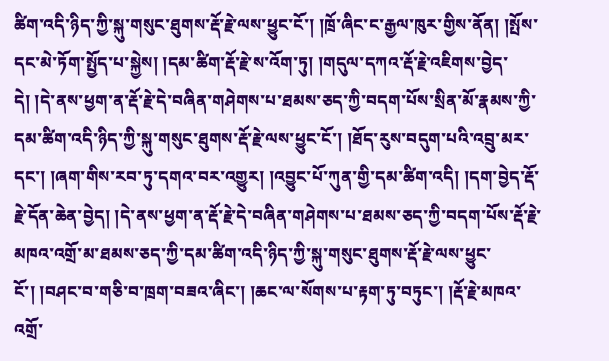ཚིག་འདི་ཉིད་ཀྱི་སྐུ་གསུང་ཐུགས་རྡོ་རྗེ་ལས་ཕྱུང་ངོ་། །ཁྲོ་ཞིང་ང་རྒྱལ་ཁུར་གྱིས་ནོན། །སྤོས་དང་མེ་ཏོག་སྤྱོད་པ་སྐྱེས། །དམ་ཚིག་རྡོ་རྗེ་ས་འོག་ཏུ། །གདུལ་དཀའ་རྡོ་རྗེ་འཇིགས་བྱེད་དེ། །དེ་ནས་ཕྱག་ན་རྡོ་རྗེ་དེ་བཞིན་གཤེགས་པ་ཐམས་ཅད་ཀྱི་བདག་པོས་སྲིན་མོ་རྣམས་ཀྱི་དམ་ཚིག་འདི་ཉིད་ཀྱི་སྐུ་གསུང་ཐུགས་རྡོ་རྗེ་ལས་ཕྱུང་ངོ་། །ཐོད་རུས་བདུག་པའི་འབྲུ་མར་དང་། །ཞག་གིས་རབ་ཏུ་དགའ་བར་འགྱུར། །འབྱུང་པོ་ཀུན་གྱི་དམ་ཚིག་འདི། །དག་བྱེད་རྡོ་རྗེ་དོན་ཆེན་བྱེད། །དེ་ནས་ཕྱག་ན་རྡོ་རྗེ་དེ་བཞིན་གཤེགས་པ་ཐམས་ཅད་ཀྱི་བདག་པོས་རྡོ་རྗེ་མཁའ་འགྲོ་མ་ཐམས་ཅད་ཀྱི་དམ་ཚིག་འདི་ཉིད་ཀྱི་སྐུ་གསུང་ཐུགས་རྡོ་རྗེ་ལས་ཕྱུང་ངོ་། །བཤང་བ་གཅི་བ་ཁྲག་བཟའ་ཞིང་། །ཆང་ལ་སོགས་པ་རྟག་ཏུ་བཏུང་། །རྡོ་རྗེ་མཁའ་འགྲོ་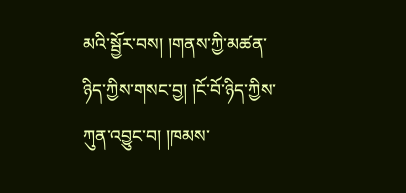མའི་སྦྱོར་བས། །གནས་ཀྱི་མཚན་ཉིད་ཀྱིས་གསང་བྱ། །ངོ་བོ་ཉིད་ཀྱིས་ཀུན་འབྱུང་བ། །ཁམས་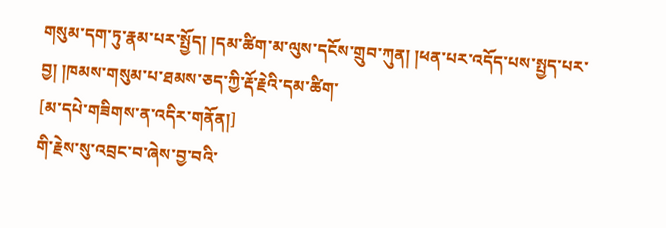གསུམ་དག་ཏུ་རྣམ་པར་སྤྱོད། །དམ་ཚིག་མ་ལུས་དངོས་གྲུབ་ཀུན། །ཕན་པར་འདོད་པས་སྤྱད་པར་བྱ། །ཁམས་གསུམ་པ་ཐམས་ཅད་ཀྱི་རྡོ་རྗེའི་དམ་ཚིག་
[མ་དཔེ་གཟིགས་ན་འདིར་གནོན།]
གི་རྗེས་སུ་འབྲང་བ་ཞེས་བྱ་བའི་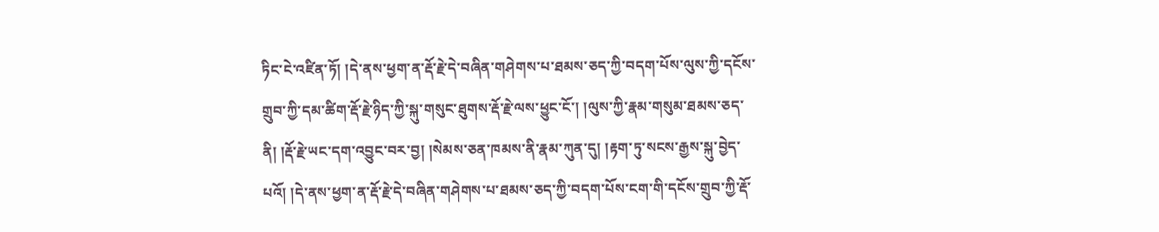ཏིང་ངེ་འཛིན་ཏོ། །དེ་ནས་ཕྱག་ན་རྡོ་རྗེ་དེ་བཞིན་གཤེགས་པ་ཐམས་ཅད་ཀྱི་བདག་པོས་ལུས་ཀྱི་དངོས་གྲུབ་ཀྱི་དམ་ཚིག་རྡོ་རྗེ་ཉིད་ཀྱི་སྐུ་གསུང་ཐུགས་རྡོ་རྗེ་ལས་ཕྱུང་ངོ་། །ལུས་ཀྱི་རྣམ་གསུམ་ཐམས་ཅད་ནི། །རྡོ་རྗེ་ཡང་དག་འབྱུང་བར་བྱ། །སེམས་ཅན་ཁམས་ནི་རྣམ་ཀུན་དུ། །རྟག་ཏུ་སངས་རྒྱས་སྐུ་བྱེད་པའོ། །དེ་ནས་ཕྱག་ན་རྡོ་རྗེ་དེ་བཞིན་གཤེགས་པ་ཐམས་ཅད་ཀྱི་བདག་པོས་ངག་གི་དངོས་གྲུབ་ཀྱི་རྡོ་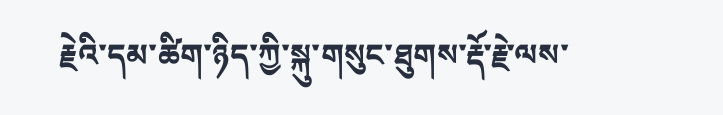རྗེའི་དམ་ཚིག་ཉིད་ཀྱི་སྐུ་གསུང་ཐུགས་རྡོ་རྗེ་ལས་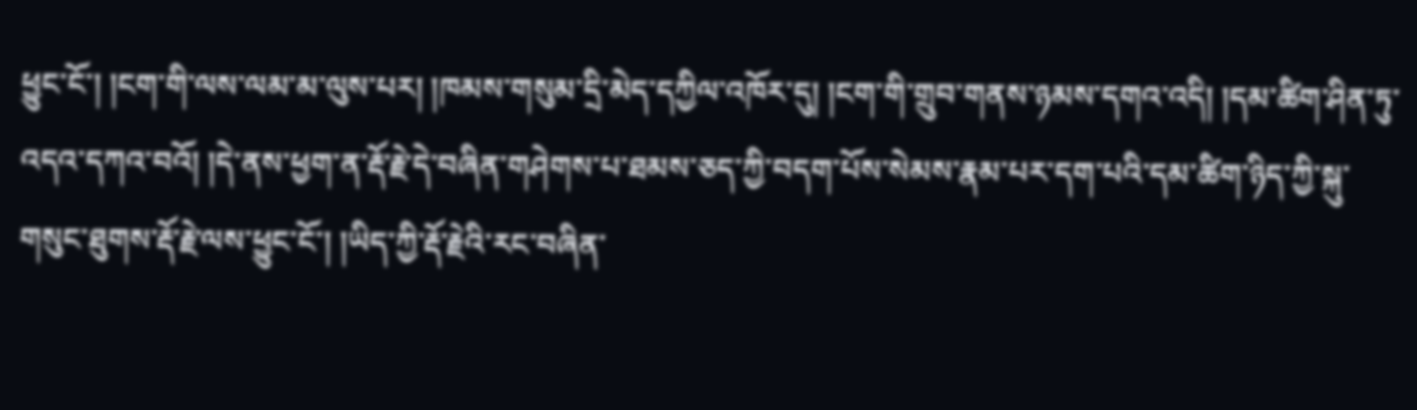ཕྱུང་ངོ་། །ངག་གི་ལས་ལམ་མ་ལུས་པར། །ཁམས་གསུམ་དྲི་མེད་དཀྱིལ་འཁོར་དུ། །ངག་གི་གྲུབ་གནས་ཉམས་དགའ་འདི། །དམ་ཚིག་ཤིན་ཏུ་འདའ་དཀའ་བའོ། །དེ་ནས་ཕྱག་ན་རྡོ་རྗེ་དེ་བཞིན་གཤེགས་པ་ཐམས་ཅད་ཀྱི་བདག་པོས་སེམས་རྣམ་པར་དག་པའི་དམ་ཚིག་ཉིད་ཀྱི་སྐུ་གསུང་ཐུགས་རྡོ་རྗེ་ལས་ཕྱུང་ངོ་། །ཡིད་ཀྱི་རྡོ་རྗེའི་རང་བཞིན་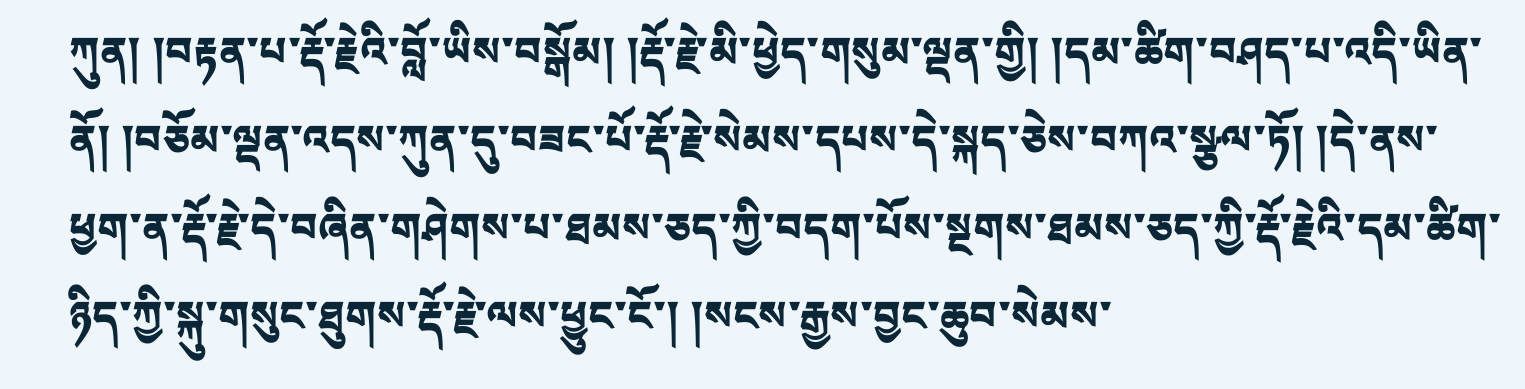ཀུན། །བརྟན་པ་རྡོ་རྗེའི་བློ་ཡིས་བསྒོམ། །རྡོ་རྗེ་མི་ཕྱེད་གསུམ་ལྡན་གྱི། །དམ་ཚིག་བཤད་པ་འདི་ཡིན་ནོ། །བཅོམ་ལྡན་འདས་ཀུན་དུ་བཟང་པོ་རྡོ་རྗེ་སེམས་དཔས་དེ་སྐད་ཅེས་བཀའ་སྩལ་ཏོ། །དེ་ནས་ཕྱག་ན་རྡོ་རྗེ་དེ་བཞིན་གཤེགས་པ་ཐམས་ཅད་ཀྱི་བདག་པོས་སྔགས་ཐམས་ཅད་ཀྱི་རྡོ་རྗེའི་དམ་ཚིག་ཉིད་ཀྱི་སྐུ་གསུང་ཐུགས་རྡོ་རྗེ་ལས་ཕྱུང་ངོ་། །སངས་རྒྱས་བྱང་ཆུབ་སེམས་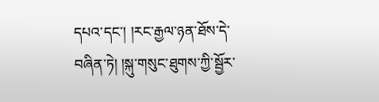དཔའ་དང་། །རང་རྒྱལ་ཉན་ཐོས་དེ་བཞིན་ཏེ། །སྐུ་གསུང་ཐུགས་ཀྱི་སྦྱོར་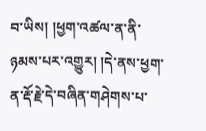བ་ཡིས། །ཕྱག་འཚལ་ན་ནི་ཉམས་པར་འགྱུར། །དེ་ནས་ཕྱག་ན་རྡོ་རྗེ་དེ་བཞིན་གཤེགས་པ་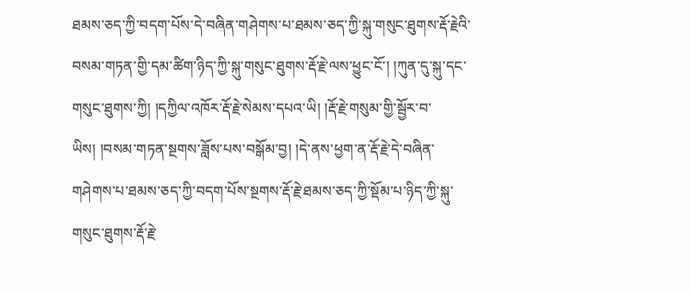ཐམས་ཅད་ཀྱི་བདག་པོས་དེ་བཞིན་གཤེགས་པ་ཐམས་ཅད་ཀྱི་སྐུ་གསུང་ཐུགས་རྡོ་རྗེའི་བསམ་གཏན་གྱི་དམ་ཚིག་ཉིད་ཀྱི་སྐུ་གསུང་ཐུགས་རྡོ་རྗེ་ལས་ཕྱུང་ངོ་། །ཀུན་དུ་སྐུ་དང་གསུང་ཐུགས་ཀྱི། །དཀྱིལ་འཁོར་རྡོ་རྗེ་སེམས་དཔའ་ཡི། །རྡོ་རྗེ་གསུམ་གྱི་སྦྱོར་བ་ཡིས། །བསམ་གཏན་སྔགས་ཟློས་པས་བསྒོམ་བྱ། །དེ་ནས་ཕྱག་ན་རྡོ་རྗེ་དེ་བཞིན་གཤེགས་པ་ཐམས་ཅད་ཀྱི་བདག་པོས་སྔགས་རྡོ་རྗེ་ཐམས་ཅད་ཀྱི་སྡོམ་པ་ཉིད་ཀྱི་སྐུ་གསུང་ཐུགས་རྡོ་རྗེ་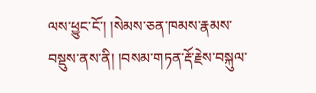ལས་ཕྱུང་ངོ་། །སེམས་ཅན་ཁམས་རྣམས་བསྡུས་ནས་ནི། །བསམ་གཏན་རྡོ་རྗེས་བསྐུལ་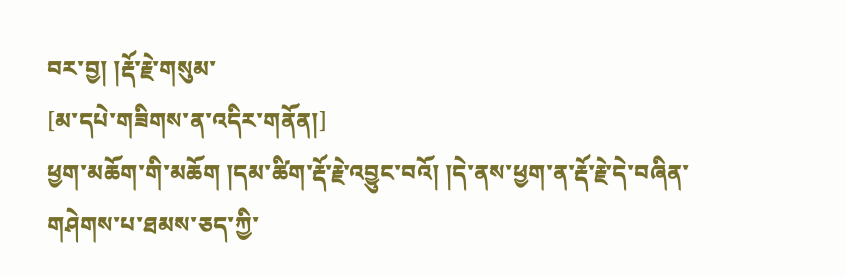བར་བྱ། །རྡོ་རྗེ་གསུམ་
[མ་དཔེ་གཟིགས་ན་འདིར་གནོན།]
ཕྱག་མཆོག་གི་མཆོག །དམ་ཚིག་རྡོ་རྗེ་འབྱུང་བའོ། །དེ་ནས་ཕྱག་ན་རྡོ་རྗེ་དེ་བཞིན་གཤེགས་པ་ཐམས་ཅད་ཀྱི་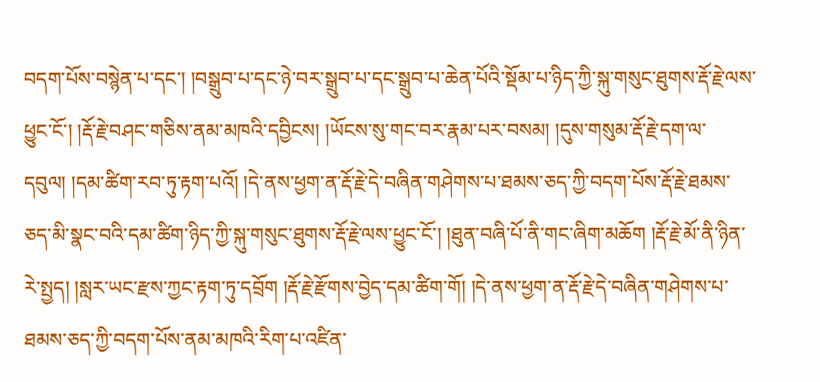བདག་པོས་བསྙེན་པ་དང་། །བསྒྲུབ་པ་དང་ཉེ་བར་སྒྲུབ་པ་དང་སྒྲུབ་པ་ཆེན་པོའི་སྡོམ་པ་ཉིད་ཀྱི་སྐུ་གསུང་ཐུགས་རྡོ་རྗེ་ལས་ཕྱུང་ངོ་། །རྡོ་རྗེ་བཤང་གཅིས་ནམ་མཁའི་དབྱིངས། །ཡོངས་སུ་གང་བར་རྣམ་པར་བསམ། །དུས་གསུམ་རྡོ་རྗེ་དག་ལ་དབུལ། །དམ་ཚིག་རབ་ཏུ་རྟག་པའོ། །དེ་ནས་ཕྱག་ན་རྡོ་རྗེ་དེ་བཞིན་གཤེགས་པ་ཐམས་ཅད་ཀྱི་བདག་པོས་རྡོ་རྗེ་ཐམས་ཅད་མི་སྣང་བའི་དམ་ཚིག་ཉིད་ཀྱི་སྐུ་གསུང་ཐུགས་རྡོ་རྗེ་ལས་ཕྱུང་ངོ་། །ཐུན་བཞི་པོ་ནི་གང་ཞིག་མཆོག །རྡོ་རྗེ་མོ་ནི་ཉིན་རེ་སྤྱད། །སླར་ཡང་རྫས་ཀྱང་རྟག་ཏུ་དབྲོག །རྡོ་རྗེ་རྫོགས་བྱེད་དམ་ཚིག་གོ། །དེ་ནས་ཕྱག་ན་རྡོ་རྗེ་དེ་བཞིན་གཤེགས་པ་ཐམས་ཅད་ཀྱི་བདག་པོས་ནམ་མཁའི་རིག་པ་འཛིན་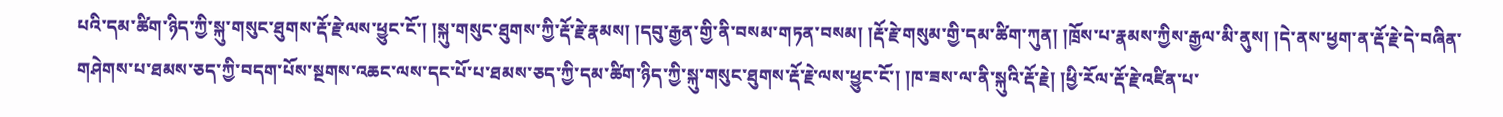པའི་དམ་ཚིག་ཉིད་ཀྱི་སྐུ་གསུང་ཐུགས་རྡོ་རྗེ་ལས་ཕྱུང་ངོ་། །སྐུ་གསུང་ཐུགས་ཀྱི་རྡོ་རྗེ་རྣམས། །དབུ་རྒྱན་གྱི་ནི་བསམ་གཏན་བསམ། །རྡོ་རྗེ་གསུམ་གྱི་དམ་ཚིག་ཀུན། །ཁྲོས་པ་རྣམས་ཀྱིས་རྒྱལ་མི་ནུས། །དེ་ནས་ཕྱག་ན་རྡོ་རྗེ་དེ་བཞིན་གཤེགས་པ་ཐམས་ཅད་ཀྱི་བདག་པོས་སྔགས་འཆང་ལས་དང་པོ་པ་ཐམས་ཅད་ཀྱི་དམ་ཚིག་ཉིད་ཀྱི་སྐུ་གསུང་ཐུགས་རྡོ་རྗེ་ལས་ཕྱུང་ངོ་། །ཁ་ཟས་ལ་ནི་སྐུའི་རྡོ་རྗེ། །ཕྱི་རོལ་རྡོ་རྗེ་འཛིན་པ་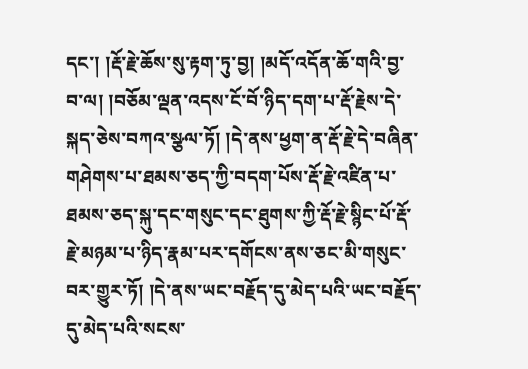དང་། །རྡོ་རྗེ་ཆོས་སུ་རྟག་ཏུ་བྱ། །མདོ་འདོན་ཆོ་གའི་བྱ་བ་ལ། །བཅོམ་ལྡན་འདས་ངོ་བོ་ཉིད་དག་པ་རྡོ་རྗེས་དེ་སྐད་ཅེས་བཀའ་སྩལ་ཏོ། །དེ་ནས་ཕྱག་ན་རྡོ་རྗེ་དེ་བཞིན་གཤེགས་པ་ཐམས་ཅད་ཀྱི་བདག་པོས་རྡོ་རྗེ་འཛིན་པ་ཐམས་ཅད་སྐུ་དང་གསུང་དང་ཐུགས་ཀྱི་རྡོ་རྗེ་སྙིང་པོ་རྡོ་རྗེ་མཉམ་པ་ཉིད་རྣམ་པར་དགོངས་ནས་ཅང་མི་གསུང་བར་གྱུར་ཏོ། །དེ་ནས་ཡང་བརྗོད་དུ་མེད་པའི་ཡང་བརྗོད་དུ་མེད་པའི་སངས་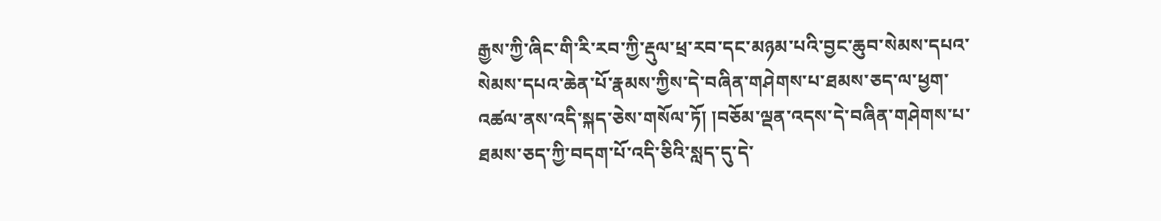རྒྱས་ཀྱི་ཞིང་གི་རི་རབ་ཀྱི་རྡུལ་ཕྲ་རབ་དང་མཉམ་པའི་བྱང་ཆུབ་སེམས་དཔའ་སེམས་དཔའ་ཆེན་པོ་རྣམས་ཀྱིས་དེ་བཞིན་གཤེགས་པ་ཐམས་ཅད་ལ་ཕྱག་འཚལ་ནས་འདི་སྐད་ཅེས་གསོལ་ཏོ། །བཅོམ་ལྡན་འདས་དེ་བཞིན་གཤེགས་པ་ཐམས་ཅད་ཀྱི་བདག་པོ་འདི་ཅིའི་སླད་དུ་དེ་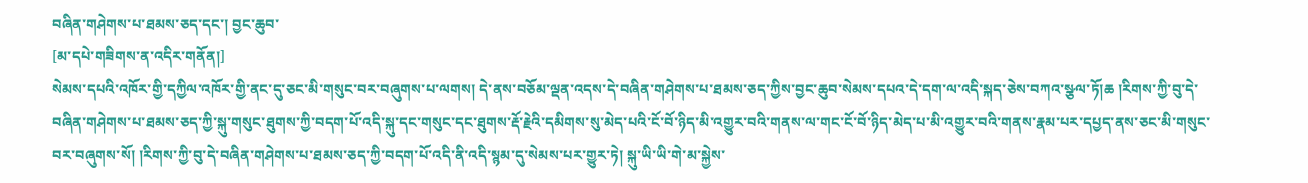བཞིན་གཤེགས་པ་ཐམས་ཅད་དང་། བྱང་ཆུབ་
[མ་དཔེ་གཟིགས་ན་འདིར་གནོན།]
སེམས་དཔའི་འཁོར་གྱི་དཀྱིལ་འཁོར་གྱི་ནང་དུ་ཅང་མི་གསུང་བར་བཞུགས་པ་ལགས། དེ་ནས་བཅོམ་ལྡན་འདས་དེ་བཞིན་གཤེགས་པ་ཐམས་ཅད་ཀྱིས་བྱང་ཆུབ་སེམས་དཔའ་དེ་དག་ལ་འདི་སྐད་ཅེས་བཀའ་སྩལ་ཏོ།ཆ །རིགས་ཀྱི་བུ་དེ་བཞིན་གཤེགས་པ་ཐམས་ཅད་ཀྱི་སྐུ་གསུང་ཐུགས་ཀྱི་བདག་པོ་འདི་སྐུ་དང་གསུང་དང་ཐུགས་རྡོ་རྗེའི་དམིགས་སུ་མེད་པའི་ངོ་བོ་ཉིད་མི་འགྱུར་བའི་གནས་ལ་གང་ངོ་བོ་ཉིད་མེད་པ་མི་འགྱུར་བའི་གནས་རྣམ་པར་དཔྱད་ནས་ཅང་མི་གསུང་བར་བཞུགས་སོ། །རིགས་ཀྱི་བུ་དེ་བཞིན་གཤེགས་པ་ཐམས་ཅད་ཀྱི་བདག་པོ་འདི་ནི་འདི་སྙམ་དུ་སེམས་པར་གྱུར་ཏེ། སྐུ་ཡི་ཡི་གེ་མ་སྐྱེས་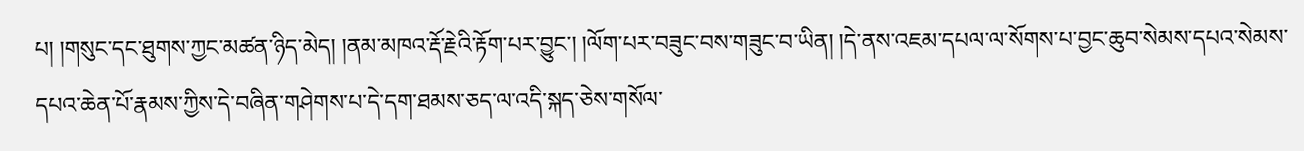པ། །གསུང་དང་ཐུགས་ཀྱང་མཚན་ཉིད་མེད། །ནམ་མཁའ་རྡོ་རྗེའི་རྟོག་པར་བྱུང་། །ལོག་པར་བཟུང་བས་གཟུང་བ་ཡིན། །དེ་ནས་འཇམ་དཔལ་ལ་སོགས་པ་བྱང་ཆུབ་སེམས་དཔའ་སེམས་དཔའ་ཆེན་པོ་རྣམས་ཀྱིས་དེ་བཞིན་གཤེགས་པ་དེ་དག་ཐམས་ཅད་ལ་འདི་སྐད་ཅེས་གསོལ་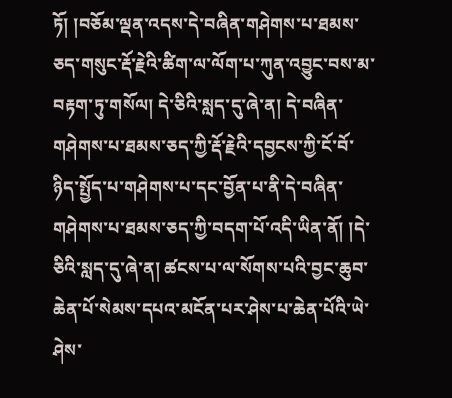ཏོ། །བཅོམ་ལྡན་འདས་དེ་བཞིན་གཤེགས་པ་ཐམས་ཅད་གསུང་རྡོ་རྗེའི་ཚིག་ལ་ལོག་པ་ཀུན་འབྱུང་བས་མ་བརྟག་ཏུ་གསོལ། དེ་ཅིའི་སླད་དུ་ཞེ་ན། དེ་བཞིན་གཤེགས་པ་ཐམས་ཅད་ཀྱི་རྡོ་རྗེའི་དབྱངས་ཀྱི་ངོ་བོ་ཉིད་སྤྱོད་པ་གཤེགས་པ་དང་བྱོན་པ་ནི་དེ་བཞིན་གཤེགས་པ་ཐམས་ཅད་ཀྱི་བདག་པོ་འདི་ཡིན་ནོ། །དེ་ཅིའི་སླད་དུ་ཞེ་ན། ཚངས་པ་ལ་སོགས་པའི་བྱང་ཆུབ་ཆེན་པོ་སེམས་དཔའ་མངོན་པར་ཤེས་པ་ཆེན་པོའི་ཡེ་ཤེས་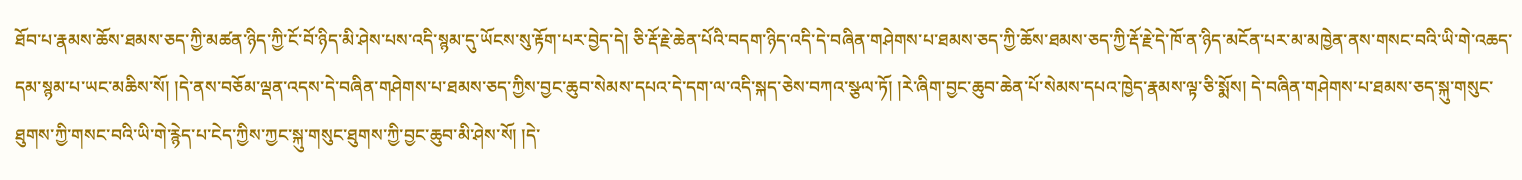ཐོབ་པ་རྣམས་ཆོས་ཐམས་ཅད་ཀྱི་མཚན་ཉིད་ཀྱི་ངོ་བོ་ཉིད་མི་ཤེས་པས་འདི་སྙམ་དུ་ཡོངས་སུ་རྟོག་པར་བྱེད་དེ། ཅི་རྡོ་རྗེ་ཆེན་པོའི་བདག་ཉིད་འདི་དེ་བཞིན་གཤེགས་པ་ཐམས་ཅད་ཀྱི་ཆོས་ཐམས་ཅད་ཀྱི་རྡོ་རྗེ་དེ་ཁོ་ན་ཉིད་མངོན་པར་མ་མཁྱེན་ནས་གསང་བའི་ཡི་གེ་འཆད་དམ་སྙམ་པ་ཡང་མཆིས་སོ། །དེ་ནས་བཅོམ་ལྡན་འདས་དེ་བཞིན་གཤེགས་པ་ཐམས་ཅད་ཀྱིས་བྱང་ཆུབ་སེམས་དཔའ་དེ་དག་ལ་འདི་སྐད་ཅེས་བཀའ་སྩལ་ཏོ། །རེ་ཞིག་བྱང་ཆུབ་ཆེན་པོ་སེམས་དཔའ་ཁྱེད་རྣམས་ལྟ་ཅི་སྨོས། དེ་བཞིན་གཤེགས་པ་ཐམས་ཅད་སྐུ་གསུང་ཐུགས་ཀྱི་གསང་བའི་ཡི་གེ་རྙེད་པ་ངེད་ཀྱིས་ཀྱང་སྐུ་གསུང་ཐུགས་ཀྱི་བྱང་ཆུབ་མི་ཤེས་སོ། །དེ་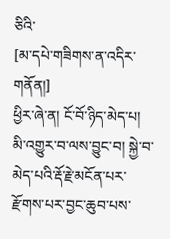ཅིའི་
[མ་དཔེ་གཟིགས་ན་འདིར་གནོན།]
ཕྱིར་ཞེ་ན། ངོ་བོ་ཉིད་མེད་པ། མི་འགྱུར་བ་ལས་བྱུང་བ། སྐྱེ་བ་མེད་པའི་རྡོ་རྗེ་མངོན་པར་རྫོགས་པར་བྱང་ཆུབ་པས་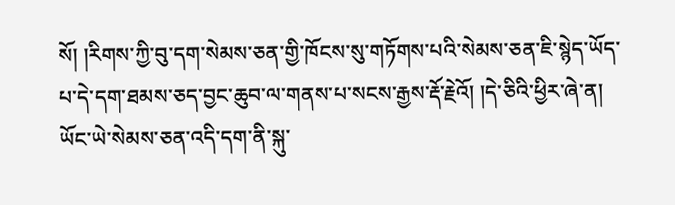སོ། །རིགས་ཀྱི་བུ་དག་སེམས་ཅན་གྱི་ཁོངས་སུ་གཏོགས་པའི་སེམས་ཅན་ཇི་སྙེད་ཡོད་པ་དེ་དག་ཐམས་ཅད་བྱང་ཆུབ་ལ་གནས་པ་སངས་རྒྱས་རྡོ་རྗེའོ། །དེ་ཅིའི་ཕྱིར་ཞེ་ན། ཡོང་ཡེ་སེམས་ཅན་འདི་དག་ནི་སྐུ་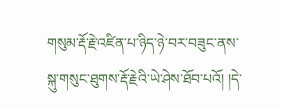གསུམ་རྡོ་རྗེ་འཛིན་པ་ཉིད་ཉེ་བར་བཟུང་ནས་སྐུ་གསུང་ཐུགས་རྡོ་རྗེའི་ཡེ་ཤེས་ཐོབ་པའོ། །དེ་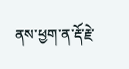ནས་ཕྱག་ན་རྡོ་རྗེ་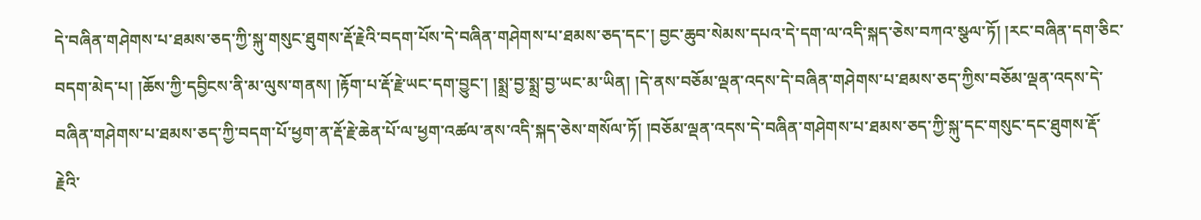དེ་བཞིན་གཤེགས་པ་ཐམས་ཅད་ཀྱི་སྐུ་གསུང་ཐུགས་རྡོ་རྗེའི་བདག་པོས་དེ་བཞིན་གཤེགས་པ་ཐམས་ཅད་དང་། བྱང་ཆུབ་སེམས་དཔའ་དེ་དག་ལ་འདི་སྐད་ཅེས་བཀའ་སྩལ་ཏོ། །རང་བཞིན་དག་ཅིང་བདག་མེད་པ། །ཆོས་ཀྱི་དབྱིངས་ནི་མ་ལུས་གནས། །རྟོག་པ་རྡོ་རྗེ་ཡང་དག་བྱུང་། །སྨྲ་བྱ་སྨྲ་བྱ་ཡང་མ་ཡིན། །དེ་ནས་བཅོམ་ལྡན་འདས་དེ་བཞིན་གཤེགས་པ་ཐམས་ཅད་ཀྱིས་བཅོམ་ལྡན་འདས་དེ་བཞིན་གཤེགས་པ་ཐམས་ཅད་ཀྱི་བདག་པོ་ཕྱག་ན་རྡོ་རྗེ་ཆེན་པོ་ལ་ཕྱག་འཚལ་ནས་འདི་སྐད་ཅེས་གསོལ་ཏོ། །བཅོམ་ལྡན་འདས་དེ་བཞིན་གཤེགས་པ་ཐམས་ཅད་ཀྱི་སྐུ་དང་གསུང་དང་ཐུགས་རྡོ་རྗེའི་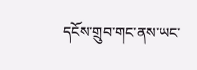དངོས་གྲུབ་གང་ནས་ཡང་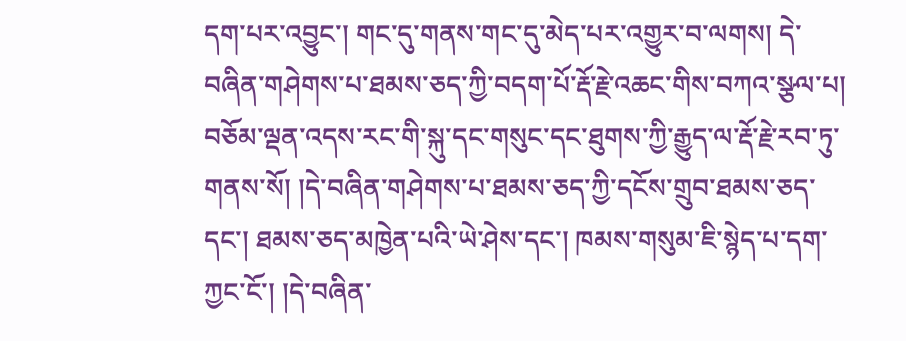དག་པར་འབྱུང་། གང་དུ་གནས་གང་དུ་མེད་པར་འགྱུར་བ་ལགས། དེ་བཞིན་གཤེགས་པ་ཐམས་ཅད་ཀྱི་བདག་པོ་རྡོ་རྗེ་འཆང་གིས་བཀའ་སྩལ་པ། བཅོམ་ལྡན་འདས་རང་གི་སྐུ་དང་གསུང་དང་ཐུགས་ཀྱི་རྒྱུད་ལ་རྡོ་རྗེ་རབ་ཏུ་གནས་སོ། །དེ་བཞིན་གཤེགས་པ་ཐམས་ཅད་ཀྱི་དངོས་གྲུབ་ཐམས་ཅད་དང་། ཐམས་ཅད་མཁྱེན་པའི་ཡེ་ཤེས་དང་། ཁམས་གསུམ་ཇི་སྙེད་པ་དག་ཀྱང་ངོ་། །དེ་བཞིན་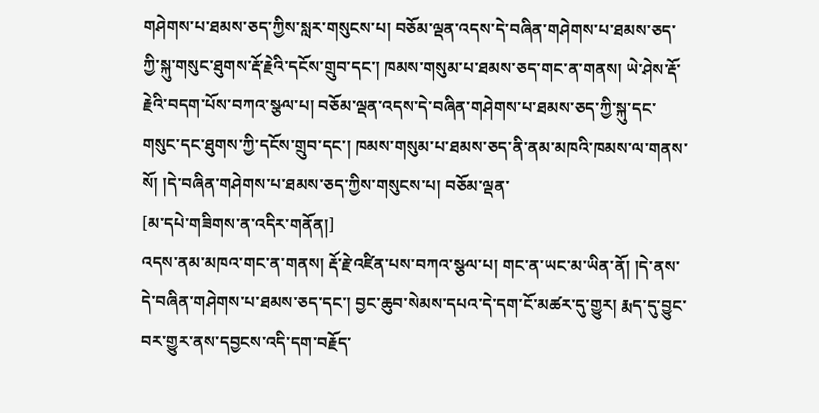གཤེགས་པ་ཐམས་ཅད་ཀྱིས་སླར་གསུངས་པ། བཅོམ་ལྡན་འདས་དེ་བཞིན་གཤེགས་པ་ཐམས་ཅད་ཀྱི་སྐུ་གསུང་ཐུགས་རྡོ་རྗེའི་དངོས་གྲུབ་དང་། ཁམས་གསུམ་པ་ཐམས་ཅད་གང་ན་གནས། ཡེ་ཤེས་རྡོ་རྗེའི་བདག་པོས་བཀའ་སྩལ་པ། བཅོམ་ལྡན་འདས་དེ་བཞིན་གཤེགས་པ་ཐམས་ཅད་ཀྱི་སྐུ་དང་གསུང་དང་ཐུགས་ཀྱི་དངོས་གྲུབ་དང་། ཁམས་གསུམ་པ་ཐམས་ཅད་ནི་ནམ་མཁའི་ཁམས་ལ་གནས་སོ། །དེ་བཞིན་གཤེགས་པ་ཐམས་ཅད་ཀྱིས་གསུངས་པ། བཅོམ་ལྡན་
[མ་དཔེ་གཟིགས་ན་འདིར་གནོན།]
འདས་ནམ་མཁའ་གང་ན་གནས། རྡོ་རྗེ་འཛིན་པས་བཀའ་སྩལ་པ། གང་ན་ཡང་མ་ཡིན་ནོ། །དེ་ནས་དེ་བཞིན་གཤེགས་པ་ཐམས་ཅད་དང་། བྱང་ཆུབ་སེམས་དཔའ་དེ་དག་ངོ་མཚར་དུ་གྱུར། རྨད་དུ་བྱུང་བར་གྱུར་ནས་དབྱངས་འདི་དག་བརྗོད་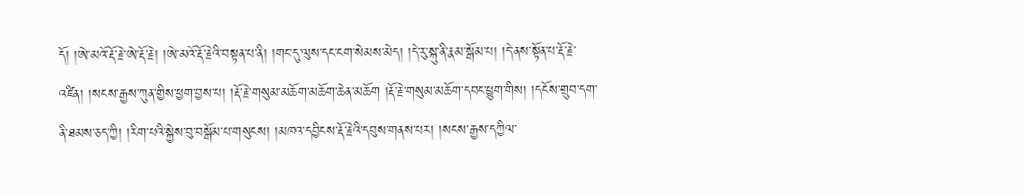དོ། །ཨེ་མའོ་རྡོ་རྗེ་ཨེ་རྡོ་རྗེ། །ཨེ་མའོ་རྡོ་རྗེའི་བསྟན་པ་ནི། །གང་དུ་ལུས་དང་ངག་སེམས་མེད། །དེ་རུ་སྐུ་ནི་རྣམ་སྒོམ་པ། །དེ་ནས་སྟོན་པ་རྡོ་རྗེ་འཛིན། །སངས་རྒྱས་ཀུན་གྱིས་ཕྱག་བྱས་པ། །རྡོ་རྗེ་གསུམ་མཆོག་མཆོག་ཆེན་མཆོག །རྡོ་རྗེ་གསུམ་མཆོག་དབང་ཕྱུག་གིས། །དངོས་གྲུབ་དག་ནི་ཐམས་ཅད་ཀྱི། །རིག་པའི་སྐྱེས་བུ་བསྒོམ་པ་གསུངས། །མཁའ་དབྱིངས་རྡོ་རྗེའི་དབུས་གནས་པར། །སངས་རྒྱས་དཀྱིལ་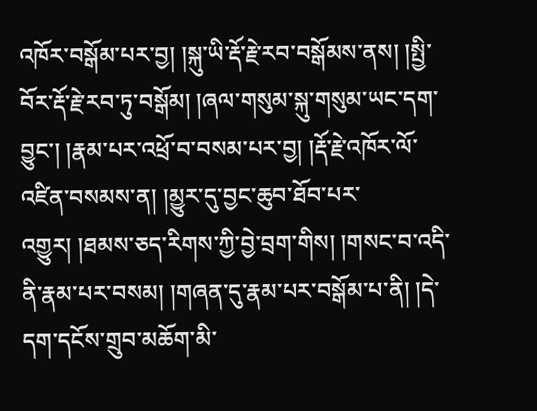འཁོར་བསྒོམ་པར་བྱ། །སྐུ་ཡི་རྡོ་རྗེ་རབ་བསྒོམས་ནས། །སྤྱི་བོར་རྡོ་རྗེ་རབ་ཏུ་བསྒོམ། །ཞལ་གསུམ་སྐུ་གསུམ་ཡང་དག་བྱུང་། །རྣམ་པར་འཕྲོ་བ་བསམ་པར་བྱ། །རྡོ་རྗེ་འཁོར་ལོ་འཛིན་བསམས་ན། །མྱུར་དུ་བྱང་ཆུབ་ཐོབ་པར་འགྱུར། །ཐམས་ཅད་རིགས་ཀྱི་བྱེ་བྲག་གིས། །གསང་བ་འདི་ནི་རྣམ་པར་བསམ། །གཞན་དུ་རྣམ་པར་བསྒོམ་པ་ནི། །དེ་དག་དངོས་གྲུབ་མཆོག་མི་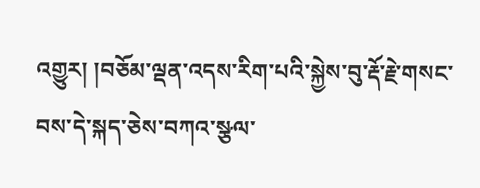འགྱུར། །བཅོམ་ལྡན་འདས་རིག་པའི་སྐྱེས་བུ་རྡོ་རྗེ་གསང་བས་དེ་སྐད་ཅེས་བཀའ་སྩལ་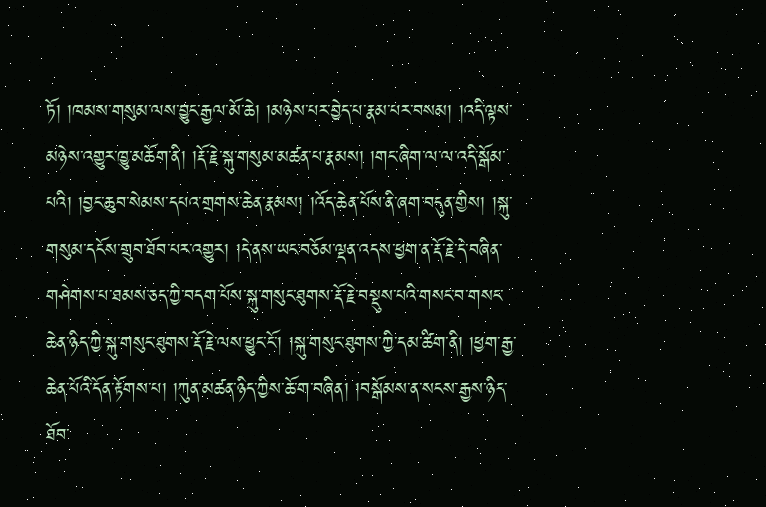ཏོ། །ཁམས་གསུམ་ལས་བྱུང་རྒྱལ་མོ་ཆེ། །མཉེས་པར་བྱེད་པ་རྣམ་པར་བསམ། །འདི་ལྟས་མཉེས་འགྱུར་ཁྱུ་མཆོག་ནི། །རྡོ་རྗེ་སྐུ་གསུམ་མཚན་པ་རྣམས། །གང་ཞིག་ལ་ལ་འདི་སྒོམ་པའི། །བྱང་ཆུབ་སེམས་དཔའ་གྲགས་ཆེན་རྣམས། །འོད་ཆེན་པོས་ནི་ཞག་བདུན་གྱིས། །སྐུ་གསུམ་དངོས་གྲུབ་ཐོབ་པར་འགྱུར། །དེ་ནས་ཡང་བཅོམ་ལྡན་འདས་ཕྱག་ན་རྡོ་རྗེ་དེ་བཞིན་གཤེགས་པ་ཐམས་ཅད་ཀྱི་བདག་པོས་སྐུ་གསུང་ཐུགས་རྡོ་རྗེ་བསྡུས་པའི་གསང་བ་གསང་ཆེན་ཉིད་ཀྱི་སྐུ་གསུང་ཐུགས་རྡོ་རྗེ་ལས་ཕྱུང་ངོ་། །སྐུ་གསུང་ཐུགས་ཀྱི་དམ་ཚིག་ནི། །ཕྱག་རྒྱ་ཆེན་པོའི་དོན་རྟོགས་པ། །ཀུན་མཚན་ཉིད་ཀྱིས་ཆོ་ག་བཞིན། །བསྒོམས་ན་སངས་རྒྱས་ཉིད་ཐོབ་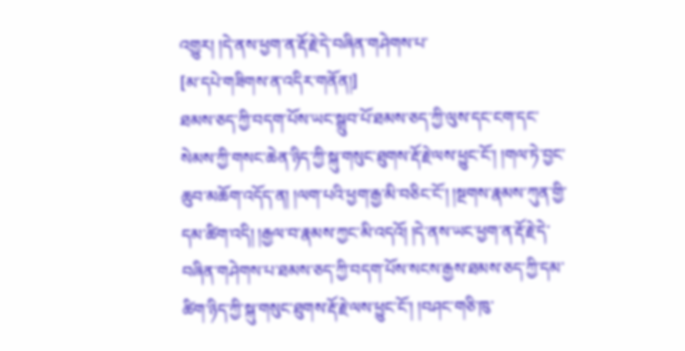འགྱུར། །དེ་ནས་ཕྱག་ན་རྡོ་རྗེ་དེ་བཞིན་གཤེགས་པ་
[མ་དཔེ་གཟིགས་ན་འདིར་གནོན།]
ཐམས་ཅད་ཀྱི་བདག་པོས་ཡང་སྒྲུབ་པོ་ཐམས་ཅད་ཀྱི་ལུས་དང་ངག་དང་སེམས་ཀྱི་གསང་ཆེན་ཉིད་ཀྱི་སྐུ་གསུང་ཐུགས་རྡོ་རྗེ་ལས་ཕྱུང་ངོ་། །གལ་ཏེ་བྱང་ཆུབ་མཆོག་འདོད་ན། །ལག་པའི་ཕྱག་རྒྱ་མི་བཅིང་ངོ་། །སྔགས་རྣམས་ཀུན་གྱི་དམ་ཚིག་འདི། །རྒྱལ་བ་རྣམས་ཀྱང་མི་འདའོ། །དེ་ནས་ཡང་ཕྱག་ན་རྡོ་རྗེ་དེ་བཞིན་གཤེགས་པ་ཐམས་ཅད་ཀྱི་བདག་པོས་སངས་རྒྱས་ཐམས་ཅད་ཀྱི་དམ་ཚིག་ཉིད་ཀྱི་སྐུ་གསུང་ཐུགས་རྡོ་རྗེ་ལས་ཕྱུང་ངོ་། །བཤང་གཅི་ཁུ་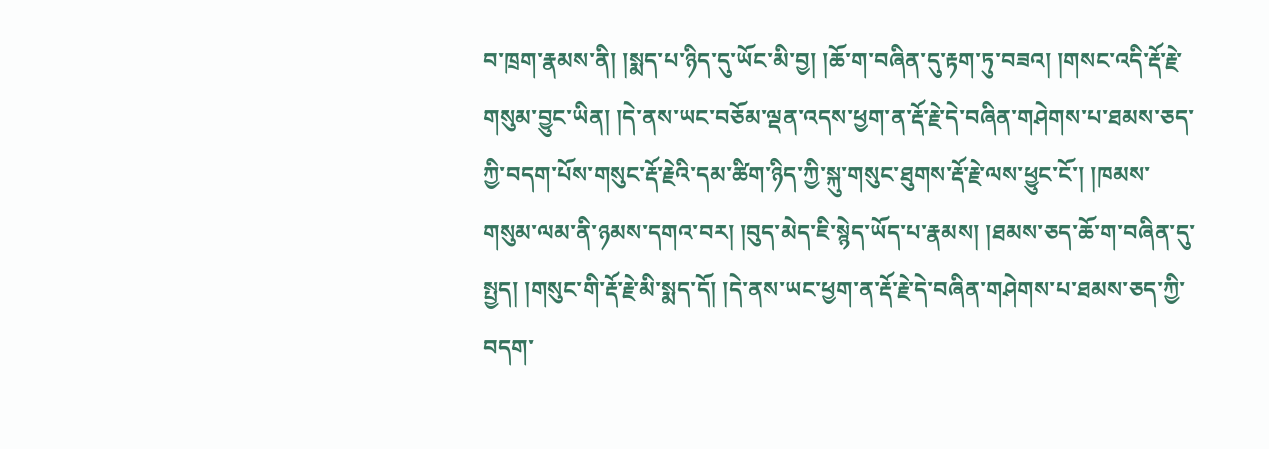བ་ཁྲག་རྣམས་ནི། །སྨད་པ་ཉིད་དུ་ཡོང་མི་བྱ། །ཆོ་ག་བཞིན་དུ་རྟག་ཏུ་བཟའ། །གསང་འདི་རྡོ་རྗེ་གསུམ་བྱུང་ཡིན། །དེ་ནས་ཡང་བཅོམ་ལྡན་འདས་ཕྱག་ན་རྡོ་རྗེ་དེ་བཞིན་གཤེགས་པ་ཐམས་ཅད་ཀྱི་བདག་པོས་གསུང་རྡོ་རྗེའི་དམ་ཚིག་ཉིད་ཀྱི་སྐུ་གསུང་ཐུགས་རྡོ་རྗེ་ལས་ཕྱུང་ངོ་། །ཁམས་གསུམ་ལམ་ནི་ཉམས་དགའ་བར། །བུད་མེད་ཇི་སྙེད་ཡོད་པ་རྣམས། །ཐམས་ཅད་ཆོ་ག་བཞིན་དུ་སྤྱད། །གསུང་གི་རྡོ་རྗེ་མི་སྨད་དོ། །དེ་ནས་ཡང་ཕྱག་ན་རྡོ་རྗེ་དེ་བཞིན་གཤེགས་པ་ཐམས་ཅད་ཀྱི་བདག་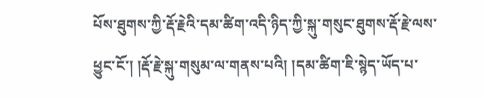པོས་ཐུགས་ཀྱི་རྡོ་རྗེའི་དམ་ཚིག་འདི་ཉིད་ཀྱི་སྐུ་གསུང་ཐུགས་རྡོ་རྗེ་ལས་ཕྱུང་ངོ་། །རྡོ་རྗེ་སྐུ་གསུམ་ལ་གནས་པའི། །དམ་ཚིག་ཇི་སྙེད་ཡོད་པ་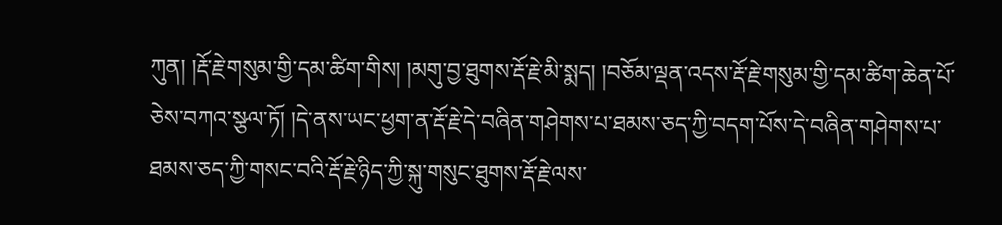ཀུན། །རྡོ་རྗེ་གསུམ་གྱི་དམ་ཚིག་གིས། །མགུ་བྱ་ཐུགས་རྡོ་རྗེ་མི་སྨད། །བཅོམ་ལྡན་འདས་རྡོ་རྗེ་གསུམ་གྱི་དམ་ཚིག་ཆེན་པོ་ཅེས་བཀའ་སྩལ་ཏོ། །དེ་ནས་ཡང་ཕྱག་ན་རྡོ་རྗེ་དེ་བཞིན་གཤེགས་པ་ཐམས་ཅད་ཀྱི་བདག་པོས་དེ་བཞིན་གཤེགས་པ་ཐམས་ཅད་ཀྱི་གསང་བའི་རྡོ་རྗེ་ཉིད་ཀྱི་སྐུ་གསུང་ཐུགས་རྡོ་རྗེ་ལས་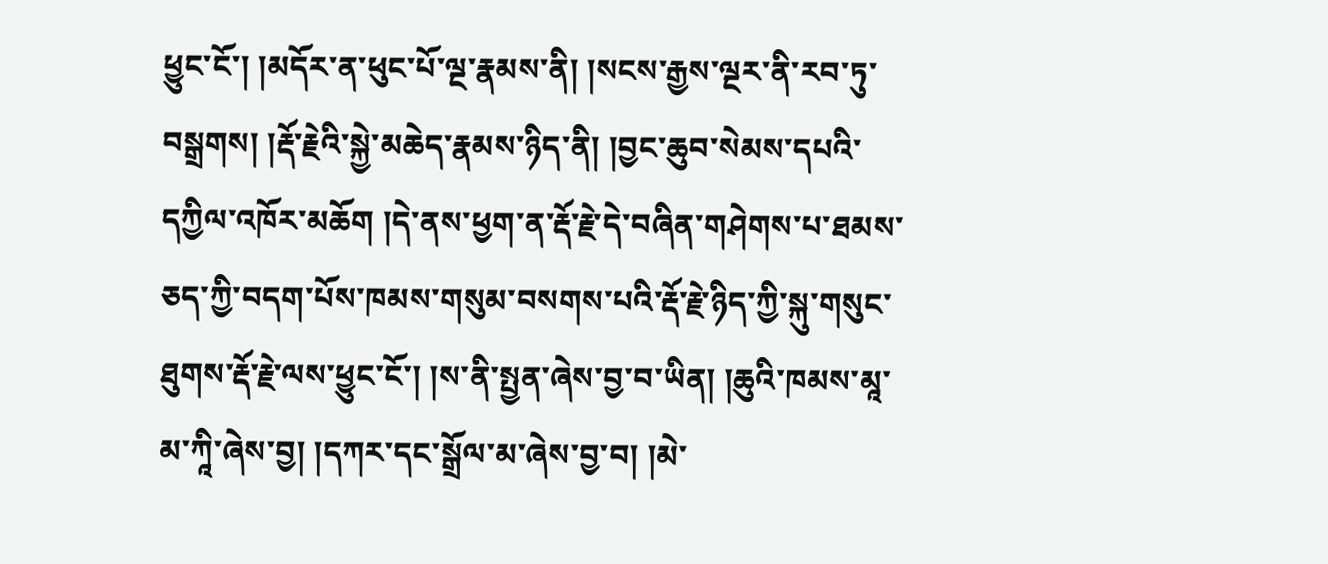ཕྱུང་ངོ་། །མདོར་ན་ཕུང་པོ་ལྔ་རྣམས་ནི། །སངས་རྒྱས་ལྔར་ནི་རབ་ཏུ་བསྒྲགས། །རྡོ་རྗེའི་སྐྱེ་མཆེད་རྣམས་ཉིད་ནི། །བྱང་ཆུབ་སེམས་དཔའི་དཀྱིལ་འཁོར་མཆོག །དེ་ནས་ཕྱག་ན་རྡོ་རྗེ་དེ་བཞིན་གཤེགས་པ་ཐམས་ཅད་ཀྱི་བདག་པོས་ཁམས་གསུམ་བསགས་པའི་རྡོ་རྗེ་ཉིད་ཀྱི་སྐུ་གསུང་ཐུགས་རྡོ་རྗེ་ལས་ཕྱུང་ངོ་། །ས་ནི་སྤྱན་ཞེས་བྱ་བ་ཡིན། །ཆུའི་ཁམས་མཱ་མ་ཀཱི་ཞེས་བྱ། །དཀར་དང་སྒྲོལ་མ་ཞེས་བྱ་བ། །མེ་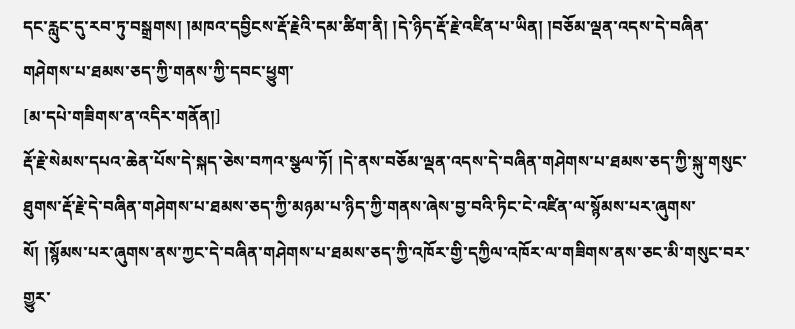དང་རླུང་དུ་རབ་ཏུ་བསྒྲགས། །མཁའ་དབྱིངས་རྡོ་རྗེའི་དམ་ཚིག་ནི། །དེ་ཉིད་རྡོ་རྗེ་འཛིན་པ་ཡིན། །བཅོམ་ལྡན་འདས་དེ་བཞིན་གཤེགས་པ་ཐམས་ཅད་ཀྱི་གནས་ཀྱི་དབང་ཕྱུག་
[མ་དཔེ་གཟིགས་ན་འདིར་གནོན།]
རྡོ་རྗེ་སེམས་དཔའ་ཆེན་པོས་དེ་སྐད་ཅེས་བཀའ་སྩལ་ཏོ། །དེ་ནས་བཅོམ་ལྡན་འདས་དེ་བཞིན་གཤེགས་པ་ཐམས་ཅད་ཀྱི་སྐུ་གསུང་ཐུགས་རྡོ་རྗེ་དེ་བཞིན་གཤེགས་པ་ཐམས་ཅད་ཀྱི་མཉམ་པ་ཉིད་ཀྱི་གནས་ཞེས་བྱ་བའི་ཏིང་ངེ་འཛིན་ལ་སྙོམས་པར་ཞུགས་སོ། །སྙོམས་པར་ཞུགས་ནས་ཀྱང་དེ་བཞིན་གཤེགས་པ་ཐམས་ཅད་ཀྱི་འཁོར་གྱི་དཀྱིལ་འཁོར་ལ་གཟིགས་ནས་ཅང་མི་གསུང་བར་གྱུར་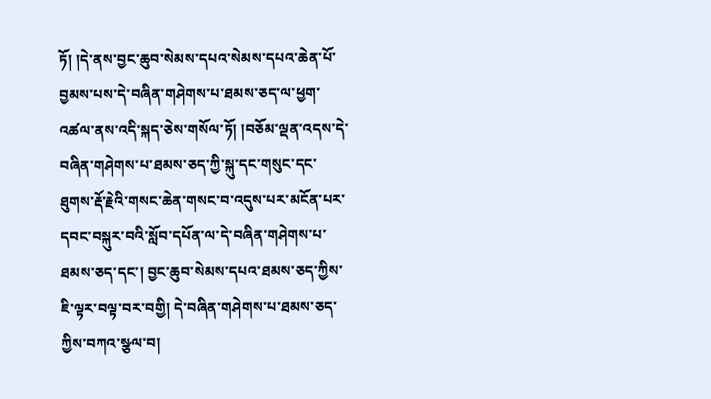ཏོ། །དེ་ནས་བྱང་ཆུབ་སེམས་དཔའ་སེམས་དཔའ་ཆེན་པོ་བྱམས་པས་དེ་བཞིན་གཤེགས་པ་ཐམས་ཅད་ལ་ཕྱག་འཚལ་ནས་འདི་སྐད་ཅེས་གསོལ་ཏོ། །བཅོམ་ལྡན་འདས་དེ་བཞིན་གཤེགས་པ་ཐམས་ཅད་ཀྱི་སྐུ་དང་གསུང་དང་ཐུགས་རྡོ་རྗེའི་གསང་ཆེན་གསང་བ་འདུས་པར་མངོན་པར་དབང་བསྐུར་བའི་སློབ་དཔོན་ལ་དེ་བཞིན་གཤེགས་པ་ཐམས་ཅད་དང་། བྱང་ཆུབ་སེམས་དཔའ་ཐམས་ཅད་ཀྱིས་ཇི་ལྟར་བལྟ་བར་བགྱི། དེ་བཞིན་གཤེགས་པ་ཐམས་ཅད་ཀྱིས་བཀའ་སྩལ་བ།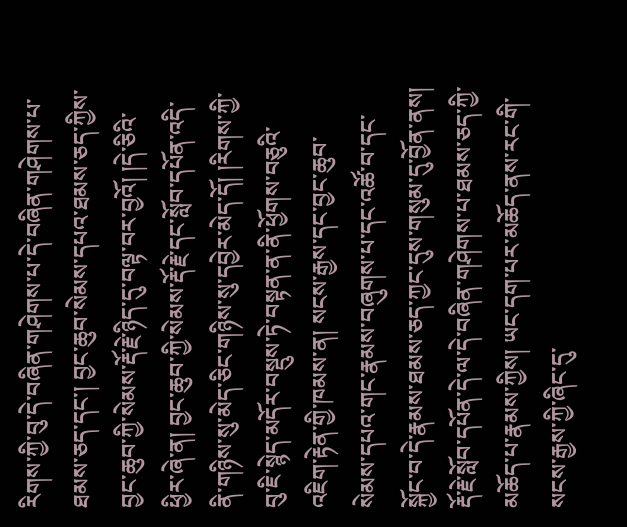རིགས་ཀྱི་བུ་དེ་བཞིན་གཤེགས་པ་དེ་བཞིན་གཤེགས་པ་ཐམས་ཅད་དང་། བྱང་ཆུབ་སེམས་དཔའ་ཐམས་ཅད་ཀྱིས་བྱང་ཆུབ་ཀྱི་སེམས་རྡོ་རྗེ་ཉིད་དུ་བལྟ་བར་བྱའོ། །དེ་ཅིའི་ཕྱིར་ཞེ་ན། བྱང་ཆུབ་ཀྱི་སེམས་རྡོ་རྗེ་དང་སློབ་དཔོན་འདི་ནི་གཉིས་སུ་མེད་ཅིང་གཉིས་སུ་དབྱེར་མེད་དོ། །རིགས་ཀྱི་བུ་ཇི་སྙེད་མདོར་བསྡུས་ཏེ་བསྟན་ན་ནི་ཕྱོགས་བཅུའི་འཇིག་རྟེན་གྱི་ཁམས་ན། སངས་རྒྱས་དང་བྱང་ཆུབ་སེམས་དཔའ་གང་རྣམས་བཞུགས་པ་དང་འཚོ་བ་དང་སྐྱོང་བ་དེ་རྣམས་ཐམས་ཅད་ཀྱང་དུས་གསུམ་དུ་བྱོན་ནས། རྡོ་རྗེ་སློབ་དཔོན་དེ་ལ་དེ་བཞིན་གཤེགས་པ་ཐམས་ཅད་ཀྱི་མཆོད་པ་རྣམས་ཀྱིས། ཡང་དག་པར་མཆོད་ནས་རང་གི་སངས་རྒྱས་ཀྱི་ཞིང་དུ་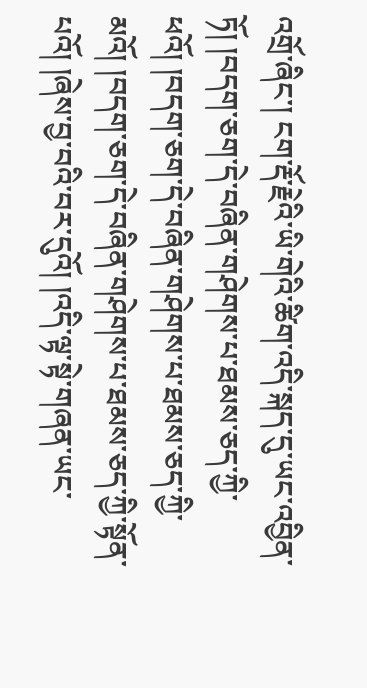འགྲོ་ཞིང་། ངག་རྡོ་རྗེའི་ཡི་གེའི་ཚིག་འདི་སྐད་དུ་ཡང་འབྱིན་ཏོ། །བདག་ཅག་དེ་བཞིན་གཤེགས་པ་ཐམས་ཅད་ཀྱི་ཕའོ། །བདག་ཅག་དེ་བཞིན་གཤེགས་པ་ཐམས་ཅད་ཀྱི་མའོ། །བདག་ཅག་དེ་བཞིན་གཤེགས་པ་ཐམས་ཅད་ཀྱི་སྟོན་པའོ། །ཞེས་བྱ་བའི་བར་དུའོ། །འདི་ལྟ་སྟེ་གཞན་ཡང་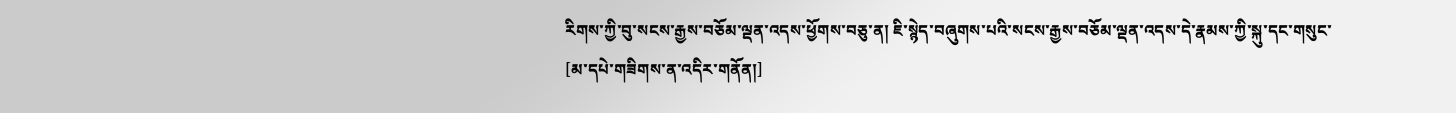རིགས་ཀྱི་བུ་སངས་རྒྱས་བཅོམ་ལྡན་འདས་ཕྱོགས་བཅུ་ན། ཇི་སྙེད་བཞུགས་པའི་སངས་རྒྱས་བཅོམ་ལྡན་འདས་དེ་རྣམས་ཀྱི་སྐུ་དང་གསུང་
[མ་དཔེ་གཟིགས་ན་འདིར་གནོན།]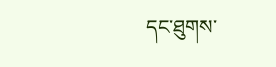དང་ཐུགས་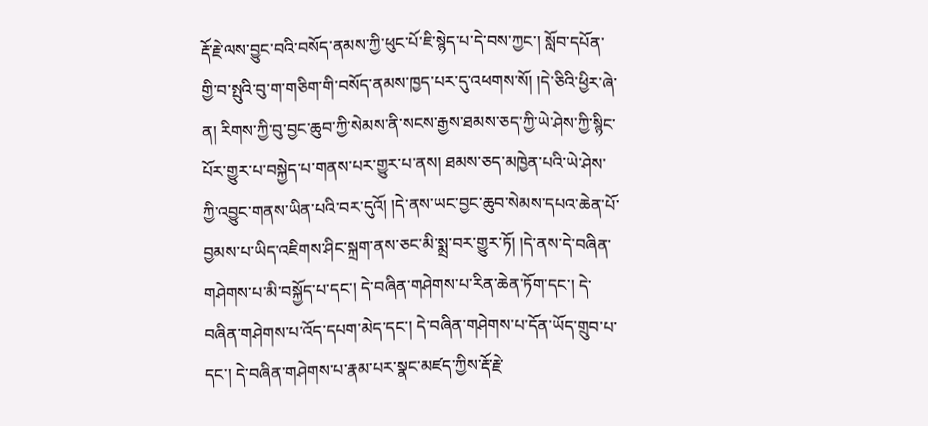རྡོ་རྗེ་ལས་བྱུང་བའི་བསོད་ནམས་ཀྱི་ཕུང་པོ་ཇི་སྙེད་པ་དེ་བས་ཀྱང་། སློབ་དཔོན་གྱི་བ་སྤུའི་བུ་ག་གཅིག་གི་བསོད་ནམས་ཁྱད་པར་དུ་འཕགས་སོ། །དེ་ཅིའི་ཕྱིར་ཞེ་ན། རིགས་ཀྱི་བུ་བྱང་ཆུབ་ཀྱི་སེམས་ནི་སངས་རྒྱས་ཐམས་ཅད་ཀྱི་ཡེ་ཤེས་ཀྱི་སྙིང་པོར་གྱུར་པ་བསྐྱེད་པ་གནས་པར་གྱུར་པ་ནས། ཐམས་ཅད་མཁྱེན་པའི་ཡེ་ཤེས་ཀྱི་འབྱུང་གནས་ཡིན་པའི་བར་དུའོ། །དེ་ནས་ཡང་བྱང་ཆུབ་སེམས་དཔའ་ཆེན་པོ་བྱམས་པ་ཡིད་འཇིགས་ཤིང་སྐྲག་ནས་ཅང་མི་སྨྲ་བར་གྱུར་ཏོ། །དེ་ནས་དེ་བཞིན་གཤེགས་པ་མི་བསྐྱོད་པ་དང་། དེ་བཞིན་གཤེགས་པ་རིན་ཆེན་ཏོག་དང་། དེ་བཞིན་གཤེགས་པ་འོད་དཔག་མེད་དང་། དེ་བཞིན་གཤེགས་པ་དོན་ཡོད་གྲུབ་པ་དང་། དེ་བཞིན་གཤེགས་པ་རྣམ་པར་སྣང་མཛད་ཀྱིས་རྡོ་རྗེ་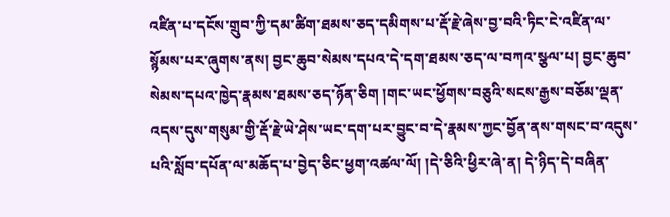འཛིན་པ་དངོས་གྲུབ་ཀྱི་དམ་ཚིག་ཐམས་ཅད་དམིགས་པ་རྡོ་རྗེ་ཞེས་བྱ་བའི་ཏིང་ངེ་འཛིན་ལ་སྙོམས་པར་ཞུགས་ནས། བྱང་ཆུབ་སེམས་དཔའ་དེ་དག་ཐམས་ཅད་ལ་བཀའ་སྩལ་པ། བྱང་ཆུབ་སེམས་དཔའ་ཁྱེད་རྣམས་ཐམས་ཅད་ཉོན་ཅིག །གང་ཡང་ཕྱོགས་བཅུའི་སངས་རྒྱས་བཅོམ་ལྡན་འདས་དུས་གསུམ་གྱི་རྡོ་རྗེ་ཡེ་ཤེས་ཡང་དག་པར་བྱུང་བ་དེ་རྣམས་ཀྱང་བྱོན་ནས་གསང་བ་འདུས་པའི་སློབ་དཔོན་ལ་མཆོད་པ་བྱེད་ཅིང་ཕྱག་འཚལ་ལོ། །དེ་ཅིའི་ཕྱིར་ཞེ་ན། དེ་ཉིད་དེ་བཞིན་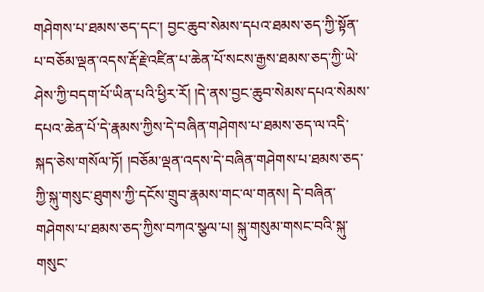གཤེགས་པ་ཐམས་ཅད་དང་། བྱང་ཆུབ་སེམས་དཔའ་ཐམས་ཅད་ཀྱི་སྟོན་པ་བཅོམ་ལྡན་འདས་རྡོ་རྗེ་འཛིན་པ་ཆེན་པོ་སངས་རྒྱས་ཐམས་ཅད་ཀྱི་ཡེ་ཤེས་ཀྱི་བདག་པོ་ཡིན་པའི་ཕྱིར་རོ། །དེ་ནས་བྱང་ཆུབ་སེམས་དཔའ་སེམས་དཔའ་ཆེན་པོ་དེ་རྣམས་ཀྱིས་དེ་བཞིན་གཤེགས་པ་ཐམས་ཅད་ལ་འདི་སྐད་ཅེས་གསོལ་ཏོ། །བཅོམ་ལྡན་འདས་དེ་བཞིན་གཤེགས་པ་ཐམས་ཅད་ཀྱི་སྐུ་གསུང་ཐུགས་ཀྱི་དངོས་གྲུབ་རྣམས་གང་ལ་གནས། དེ་བཞིན་གཤེགས་པ་ཐམས་ཅད་ཀྱིས་བཀའ་སྩལ་པ། སྐུ་གསུམ་གསང་བའི་སྐུ་གསུང་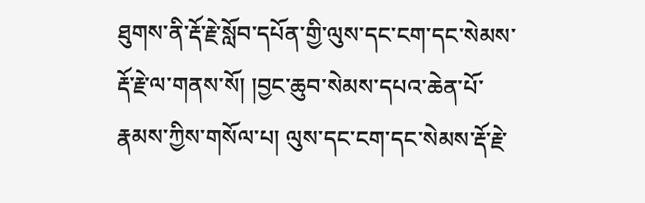ཐུགས་ནི་རྡོ་རྗེ་སློབ་དཔོན་གྱི་ལུས་དང་ངག་དང་སེམས་རྡོ་རྗེ་ལ་གནས་སོ། །བྱང་ཆུབ་སེམས་དཔའ་ཆེན་པོ་རྣམས་ཀྱིས་གསོལ་པ། ལུས་དང་ངག་དང་སེམས་རྡོ་རྗེ་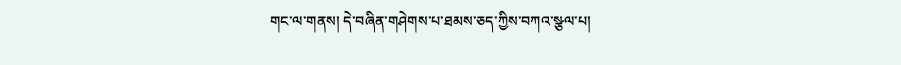གང་ལ་གནས། དེ་བཞིན་གཤེགས་པ་ཐམས་ཅད་ཀྱིས་བཀའ་སྩལ་པ།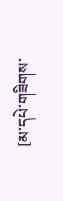[མ་དཔེ་གཟིགས་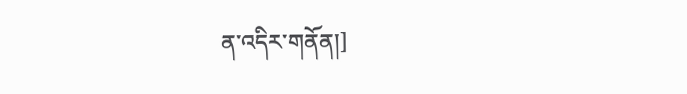ན་འདིར་གནོན།]